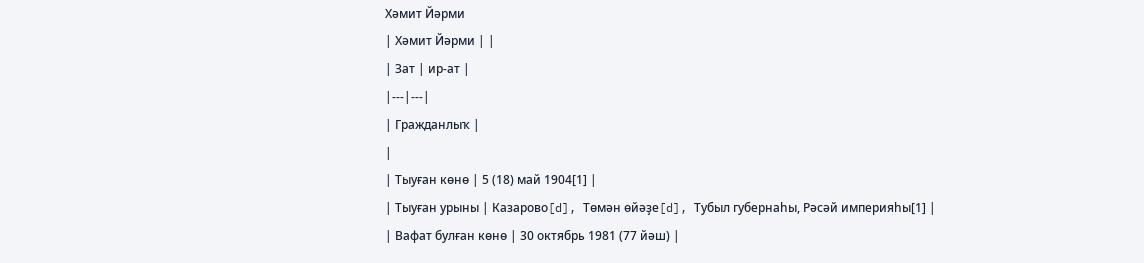Хәмит Йәрми
| Хәмит Йәрми | |
| Зат | ир-ат |
|---|---|
| Гражданлыҡ |
|
| Тыуған көнө | 5 (18) май 1904[1] |
| Тыуған урыны | Казарово[d], Төмән өйәҙе[d], Тубыл губернаһы, Рәсәй империяһы[1] |
| Вафат булған көнө | 30 октябрь 1981 (77 йәш) |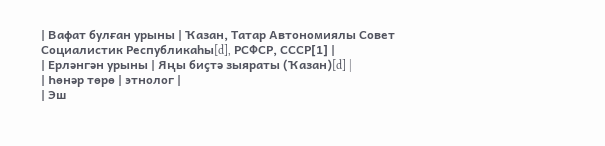| Вафат булған урыны | Ҡазан, Татар Автономиялы Совет Социалистик Республикаһы[d], РСФСР, СССР[1] |
| Ерләнгән урыны | Яңы биҫтә зыяраты (Ҡазан)[d] |
| Һөнәр төрө | этнолог |
| Эш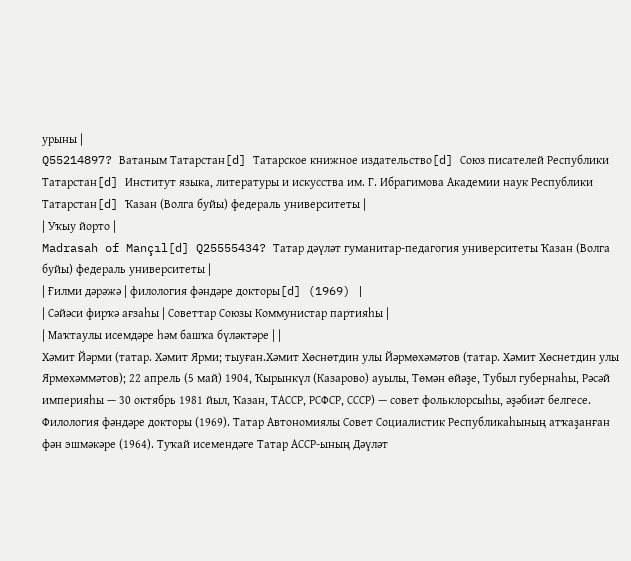урыны |
Q55214897? Ватаным Татарстан[d] Татарское книжное издательство[d] Союз писателей Республики Татарстан[d] Институт языка, литературы и искусства им. Г. Ибрагимова Академии наук Республики Татарстан[d] Ҡазан (Волга буйы) федераль университеты |
| Уҡыу йорто |
Madrasah of Mançıl[d] Q25555434? Татар дәүләт гуманитар-педагогия университеты Ҡазан (Волга буйы) федераль университеты |
| Ғилми дәрәжә | филология фәндәре докторы[d] (1969) |
| Сәйәси фирҡә ағзаһы | Советтар Союзы Коммунистар партияһы |
| Маҡтаулы исемдәре һәм башҡа бүләктәре | |
Хәмит Йәрми (татар. Хәмит Ярми; тыуған.Хәмит Хөснөтдин улы Йәрмөхәмәтов (татар. Хәмит Хөснетдин улы Ярмөхәммәтов); 22 апрель (5 май) 1904, Ҡырынкүл (Казарово) ауылы, Төмән өйәҙе, Тубыл губернаһы, Рәсәй империяһы — 30 октябрь 1981 йыл, Ҡазан, ТАССР, РСФСР, СССР) — совет фольклорсыһы, әҙәбиәт белгесе. Филология фәндәре докторы (1969). Татар Автономиялы Совет Социалистик Республикаһының атҡаҙанған фән эшмәкәре (1964). Туҡай исемендәге Татар АССР-ының Дәүләт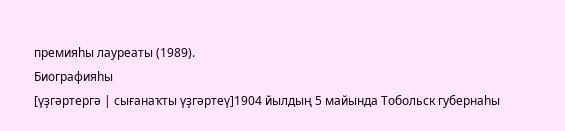премияһы лауреаты (1989).
Биографияһы
[үҙгәртергә | сығанаҡты үҙгәртеү]1904 йылдың 5 майында Тобольск губернаһы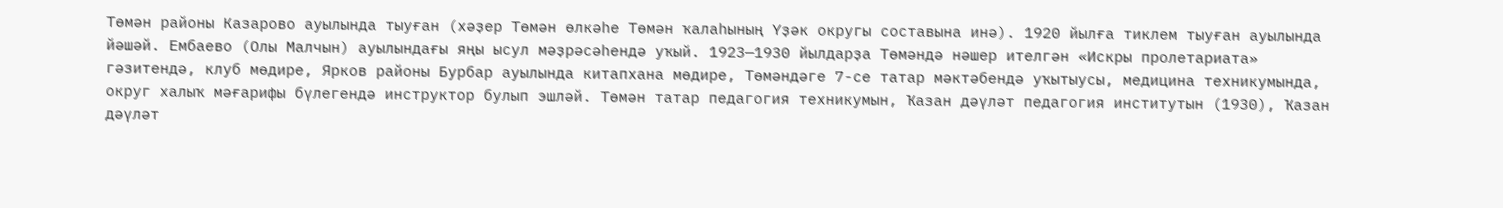Төмән районы Казарово ауылында тыуған (хәҙер Төмән өлкәһе Төмән ҡалаһының Үҙәк округы составына инә). 1920 йылға тиклем тыуған ауылында йәшәй. Ембаево (Олы Малчын) ауылындағы яңы ысул мәҙрәсәһендә уҡый. 1923—1930 йылдарҙа Төмәндә нәшер ителгән «Искры пролетариата» гәзитендә, клуб мөдире, Ярков районы Бурбар ауылында китапхана мөдире, Төмәндәге 7-се татар мәктәбендә уҡытыусы, медицина техникумында, округ халыҡ мәғарифы бүлегендә инструктор булып эшләй. Төмән татар педагогия техникумын, Ҡазан дәүләт педагогия институтын (1930), Ҡазан дәүләт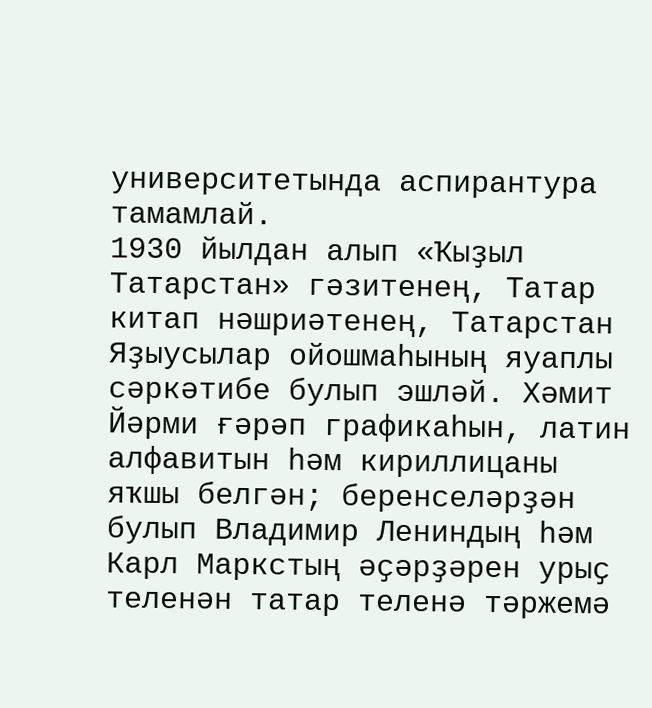университетында аспирантура тамамлай.
1930 йылдан алып «Ҡыҙыл Татарстан» гәзитенең, Татар китап нәшриәтенең, Татарстан Яҙыусылар ойошмаһының яуаплы сәркәтибе булып эшләй. Хәмит Йәрми ғәрәп графикаһын, латин алфавитын һәм кириллицаны яҡшы белгән; беренселәрҙән булып Владимир Лениндың һәм Карл Маркстың әҫәрҙәрен урыҫ теленән татар теленә тәржемә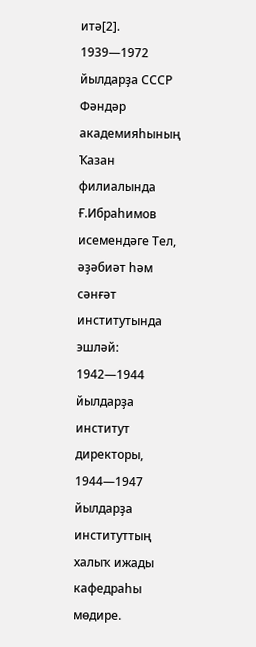итә[2].
1939—1972 йылдарҙа СССР Фәндәр академияһының Ҡазан филиалында Ғ.Ибраһимов исемендәге Тел, әҙәбиәт һәм сәнғәт институтында эшләй: 1942—1944 йылдарҙа институт директоры, 1944—1947 йылдарҙа институттың халыҡ ижады кафедраһы мөдире.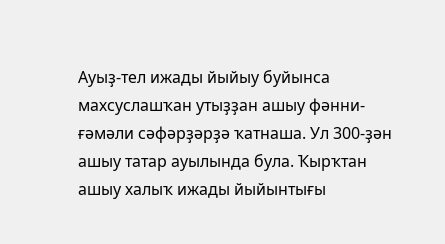Ауыҙ-тел ижады йыйыу буйынса махсуслашҡан утыҙҙан ашыу фәнни-ғәмәли сәфәрҙәрҙә ҡатнаша. Ул 300-ҙән ашыу татар ауылында була. Ҡырҡтан ашыу халыҡ ижады йыйынтығы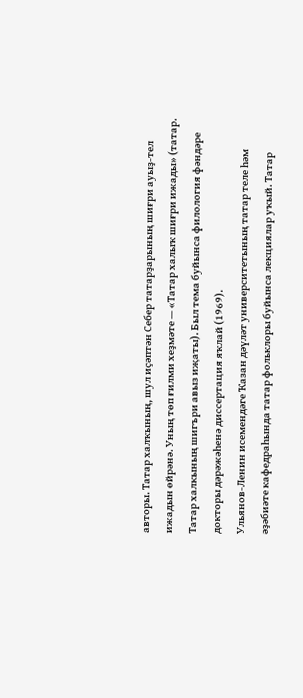авторы. Татар халҡының, шул иҫәптән Себер татарҙарының шиғри ауыҙ-тел ижадын өйрәнә. Уның төп ғилми хеҙмәте — «Татар халыҡ шиғри ижады» (татар. Татар халкының шигъри авыз иҗаты). Был тема буйынса филология фәндәре докторы дәрәжәһенә диссертация яҡлай (1969).
Ульянов-Ленин исемендәге Ҡазан дәүләт университетының татар теле һәм әҙәбиәте кафедраһында татар фольклоры буйынса лекциялар уҡый. Татар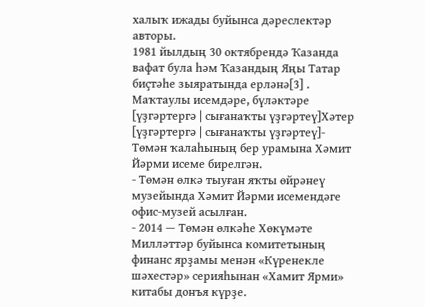халыҡ ижады буйынса дәреслектәр авторы.
1981 йылдың 30 октябрендә Ҡазанда вафат була һәм Ҡазандың Яңы Татар биҫтәһе зыяратында ерләнә[3] .
Маҡтаулы исемдәре, бүләктәре
[үҙгәртергә | сығанаҡты үҙгәртеү]Хәтер
[үҙгәртергә | сығанаҡты үҙгәртеү]- Төмән ҡалаһының бер урамына Хәмит Йәрми исеме бирелгән.
- Төмән өлкә тыуған яҡты өйрәнеү музейында Хәмит Йәрми исемендәге офис-музей асылған.
- 2014 — Төмән өлкәһе Хөкүмәте Милләттәр буйынса комитетының финанс ярҙамы менән «Күренекле шәхестәр» серияһынан «Хамит Ярми» китабы донъя күрҙе.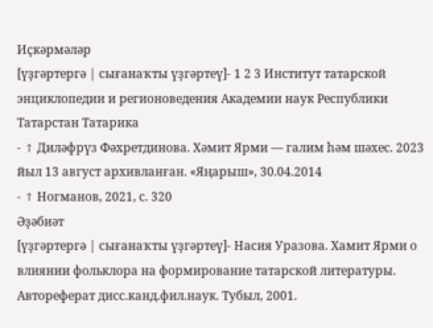Иҫкәрмәләр
[үҙгәртергә | сығанаҡты үҙгәртеү]- 1 2 3 Институт татарской энциклопедии и регионоведения Академии наук Республики Татарстан Татарика
- ↑ Диләфрүз Фәхретдинова. Хәмит Ярми — галим һәм шәхес. 2023 йыл 13 август архивланған. «Яңарыш», 30.04.2014
- ↑ Ногманов, 2021, с. 320
Әҙәбиәт
[үҙгәртергә | сығанаҡты үҙгәртеү]- Насия Уразова. Хамит Ярми о влиянии фольклора на формирование татарской литературы. Автореферат дисс.канд.фил.наук. Тубыл, 2001.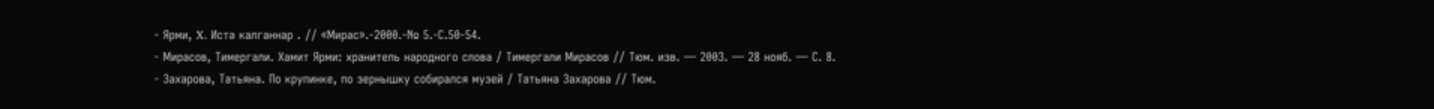- Ярми, X. Истә калганнар . // «Мирас».-2000.-№ 5.-С.50-54.
- Мирасов, Тимергали. Хамит Ярми: хранитель народного слова / Тимергали Мирасов // Тюм. изв. — 2003. — 28 нояб. — С. 8.
- Захарова, Татьяна. По крупинке, по зернышку собирался музей / Татьяна Захарова // Тюм.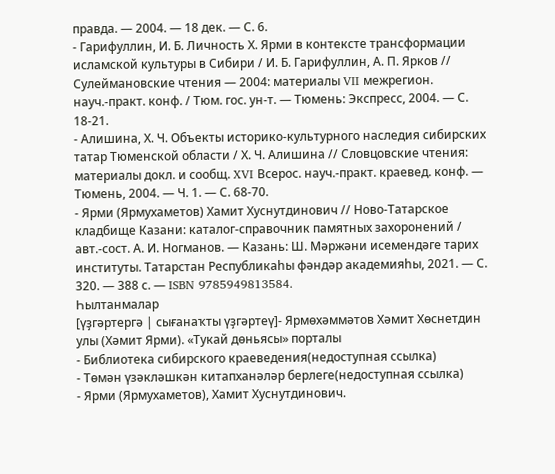правда. — 2004. — 18 дек. — С. 6.
- Гарифуллин, И. Б. Личность Х. Ярми в контексте трансформации исламской культуры в Сибири / И. Б. Гарифуллин, А. П. Ярков // Сулеймановские чтения — 2004: материалы VII межрегион. науч.-практ. конф. / Тюм. гос. ун-т. — Тюмень: Экспресс, 2004. — С. 18-21.
- Алишина, Х. Ч. Объекты историко-культурного наследия сибирских татар Тюменской области / Х. Ч. Алишина // Словцовские чтения: материалы докл. и сообщ. XVI Всерос. науч.-практ. краевед. конф. — Тюмень, 2004. — Ч. 1. — С. 68-70.
- Ярми (Ярмухаметов) Хамит Хуснутдинович // Ново-Татарское кладбище Казани: каталог-справочник памятных захоронений / авт.-сост. А. И. Ногманов. — Казань: Ш. Мәржәни исемендәге тарих институты. Татарстан Республикаһы фәндәр академияһы, 2021. — С. 320. — 388 с. — ISBN 9785949813584.
Һылтанмалар
[үҙгәртергә | сығанаҡты үҙгәртеү]- Ярмөхәммәтов Хәмит Хөснетдин улы (Хәмит Ярми). «Тукай дөньясы» порталы
- Библиотека сибирского краеведения(недоступная ссылка)
- Төмән үзәкләшкән китапханәләр берлеге(недоступная ссылка)
- Ярми (Ярмухаметов), Хамит Хуснутдинович.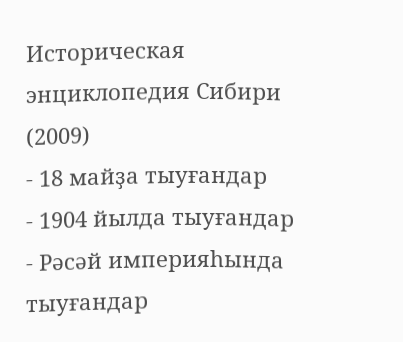Историческая энциклопедия Сибири (2009)
- 18 майҙа тыуғандар
- 1904 йылда тыуғандар
- Рәсәй империяһында тыуғандар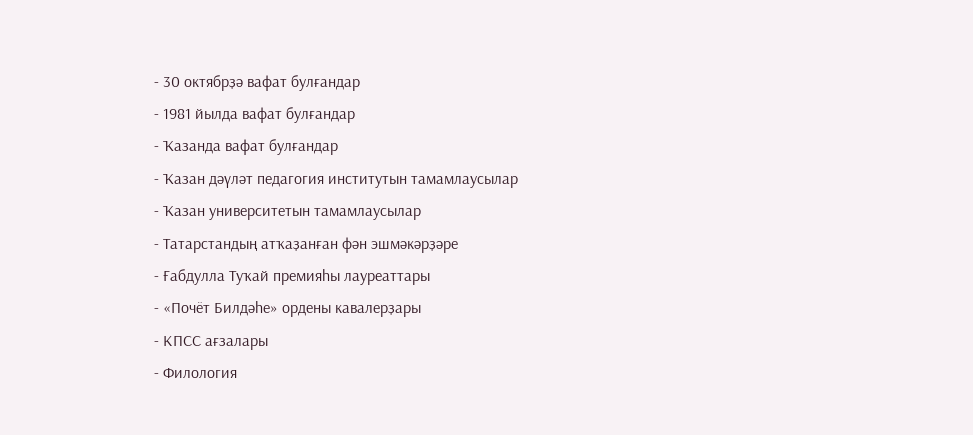- 30 октябрҙә вафат булғандар
- 1981 йылда вафат булғандар
- Ҡазанда вафат булғандар
- Ҡазан дәүләт педагогия институтын тамамлаусылар
- Ҡазан университетын тамамлаусылар
- Татарстандың атҡаҙанған фән эшмәкәрҙәре
- Ғабдулла Туҡай премияһы лауреаттары
- «Почёт Билдәһе» ордены кавалерҙары
- КПСС ағзалары
- Филология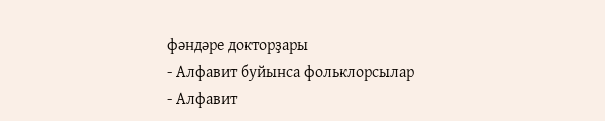фәндәре докторҙары
- Алфавит буйынса фольклорсылар
- Алфавит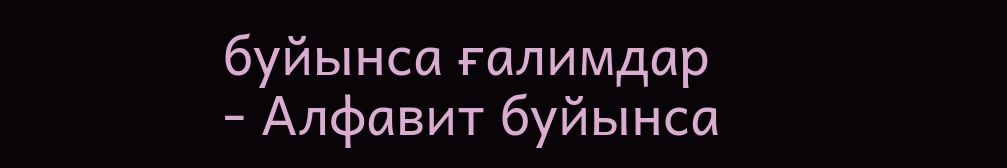буйынса ғалимдар
- Алфавит буйынса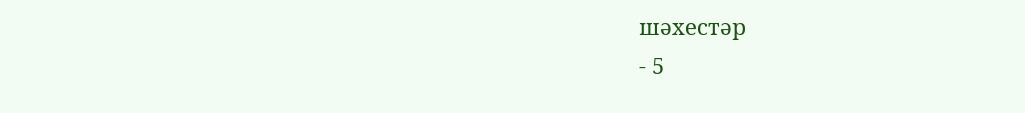шәхестәр
- 5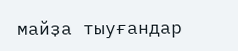майҙа тыуғандар